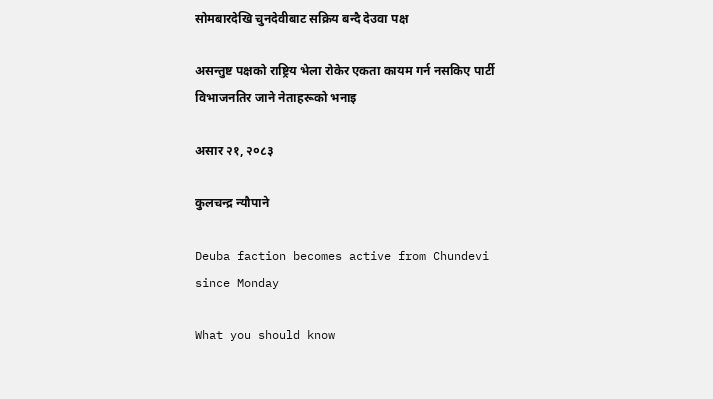सोमबारदेखि चुनदेवीबाट सक्रिय बन्दै देउवा पक्ष

असन्तुष्ट पक्षको राष्ट्रिय भेला रोकेर एकता कायम गर्न नसकिए पार्टी विभाजनतिर जाने नेताहरूको भनाइ

असार २१, २०८३

कुलचन्द्र न्यौपाने

Deuba faction becomes active from Chundevi since Monday

What you should know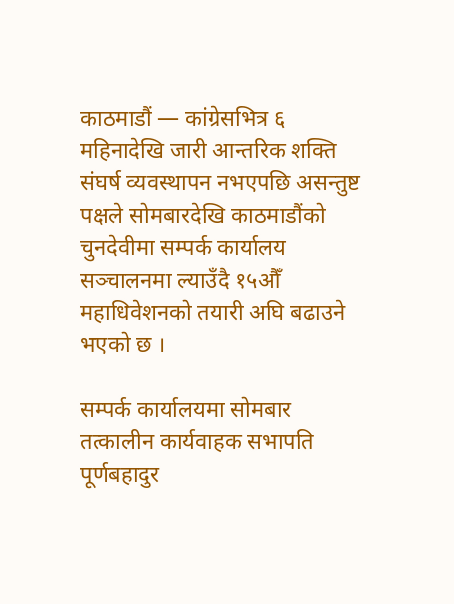काठमाडौं — कांग्रेसभित्र ६ महिनादेखि जारी आन्तरिक शक्ति संघर्ष व्यवस्थापन नभएपछि असन्तुष्ट पक्षले सोमबारदेखि काठमाडौंको चुनदेवीमा सम्पर्क कार्यालय सञ्चालनमा ल्याउँदै १५औँ महाधिवेशनको तयारी अघि बढाउने भएको छ ।

सम्पर्क कार्यालयमा सोमबार तत्कालीन कार्यवाहक सभापति पूर्णबहादुर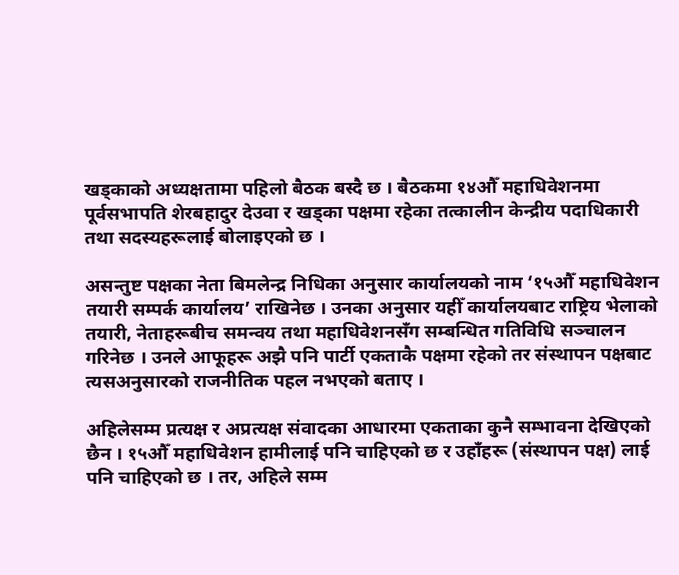खड्काको अध्यक्षतामा पहिलो बैठक बस्दै छ । बैठकमा १४औँ महाधिवेशनमा पूर्वसभापति शेरबहादुर देउवा र खड्का पक्षमा रहेका तत्कालीन केन्द्रीय पदाधिकारी तथा सदस्यहरूलाई बोलाइएको छ ।

असन्तुष्ट पक्षका नेता बिमलेन्द्र निधिका अनुसार कार्यालयको नाम ‘१५औँ महाधिवेशन तयारी सम्पर्क कार्यालय’ राखिनेछ । उनका अनुसार यहीँ कार्यालयबाट राष्ट्रिय भेलाको तयारी, नेताहरूबीच समन्वय तथा महाधिवेशनसँग सम्बन्धित गतिविधि सञ्चालन गरिनेछ । उनले आफूहरू अझै पनि पार्टी एकताकै पक्षमा रहेको तर संस्थापन पक्षबाट त्यसअनुसारको राजनीतिक पहल नभएको बताए ।

अहिलेसम्म प्रत्यक्ष र अप्रत्यक्ष संवादका आधारमा एकताका कुनै सम्भावना देखिएको छैन । १५औँ महाधिवेशन हामीलाई पनि चाहिएको छ र उहाँहरू (संस्थापन पक्ष) लाई पनि चाहिएको छ । तर, अहिले सम्म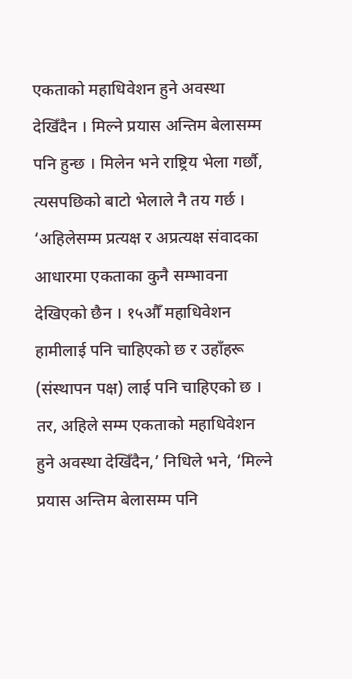एकताको महाधिवेशन हुने अवस्था देखिँदैन । मिल्ने प्रयास अन्तिम बेलासम्म पनि हुन्छ । मिलेन भने राष्ट्रिय भेला गर्छौ, त्यसपछिको बाटो भेलाले नै तय गर्छ । ‘अहिलेसम्म प्रत्यक्ष र अप्रत्यक्ष संवादका आधारमा एकताका कुनै सम्भावना देखिएको छैन । १५औँ महाधिवेशन हामीलाई पनि चाहिएको छ र उहाँहरू (संस्थापन पक्ष) लाई पनि चाहिएको छ । तर, अहिले सम्म एकताको महाधिवेशन हुने अवस्था देखिँदैन,’ निधिले भने, ‘मिल्ने प्रयास अन्तिम बेलासम्म पनि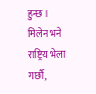हुन्छ । मिलेन भने राष्ट्रिय भेला गर्छौ,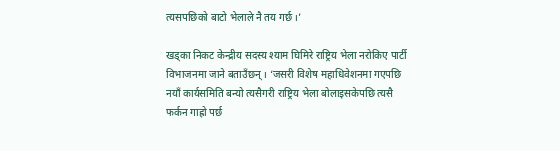त्यसपछिको बाटो भेलाले नै तय गर्छ ।’

खड्का निकट केन्द्रीय सदस्य श्याम घिमिरे राष्ट्रिय भेला नरोकिए पार्टी विभाजनमा जाने बताउँछन् । ‘जसरी विशेष महाधिवेशनमा गएपछि नयाँ कार्यसमिति बन्यो त्यसैगरी राष्ट्रिय भेला बोलाइसकेपछि त्यसै फर्कन गाह्रो पर्छ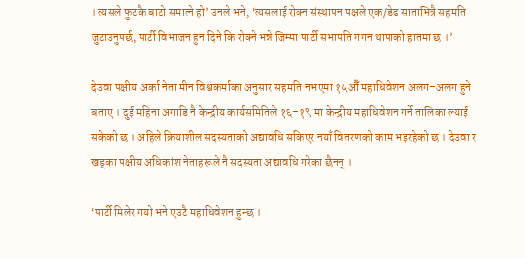। त्यसले फुटकै बाटो समात्ने हो’ उनले भने, ‘त्यसलाई रोक्न संस्थापन पक्षले एक/डेढ साताभित्रै सहमति जुटाउनुपर्छ, पार्टी विभाजन हुन दिने कि रोक्ने भन्ने जिम्मा पार्टी सभापति गगन थापाको हातमा छ ।’

देउवा पक्षीय अर्का नेता मीन विश्वकर्माका अनुसार सहमति नभएमा १५औँ महाधिवेशन अलग–अलग हुने बताए । दुई महिना अगाडि नै केन्द्रीय कार्यसमितिले १६–१९ मा केन्द्रीय महाधिवेशन गर्ने तालिका ल्याई सकेको छ । अहिले क्रियाशील सदस्यताको अद्यावधि सकिएर नयाँ वितरणको काम भइरहेको छ । देउवा र खड्का पक्षीय अधिकांश नेताहरूले नै सदस्यता अद्यावधि गरेका छैनन् ।

‘पार्टी मिलेर गयो भने एउटै महाधिवेशन हुन्छ ।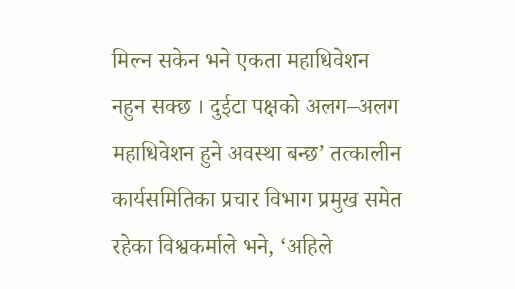मिल्न सकेन भने एकता महाधिवेशन नहुन सक्छ । दुईटा पक्षको अलग–अलग महाधिवेशन हुने अवस्था बन्छ’ तत्कालीन कार्यसमितिका प्रचार विभाग प्रमुख समेत रहेका विश्वकर्माले भने, ‘अहिले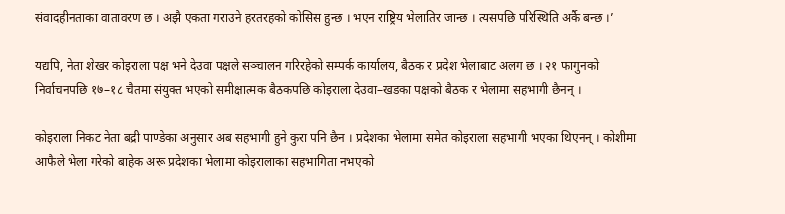संवादहीनताका वातावरण छ । अझै एकता गराउने हरतरहको कोसिस हुन्छ । भएन राष्ट्रिय भेलातिर जान्छ । त्यसपछि परिस्थिति अर्कै बन्छ ।’

यद्यपि, नेता शेखर कोइराला पक्ष भने देउवा पक्षले सञ्चालन गरिरहेको सम्पर्क कार्यालय, बैठक र प्रदेश भेलाबाट अलग छ । २१ फागुनको निर्वाचनपछि १७–१८ चैतमा संयुक्त भएको समीक्षात्मक बैठकपछि कोइराला देउवा–खडका पक्षको बैठक र भेलामा सहभागी छैनन् ।

कोइराला निकट नेता बद्री पाण्डेका अनुसार अब सहभागी हुने कुरा पनि छैन । प्रदेशका भेलामा समेत कोइराला सहभागी भएका थिएनन् । कोशीमा आफैले भेला गरेको बाहेक अरू प्रदेशका भेलामा कोइरालाका सहभागिता नभएको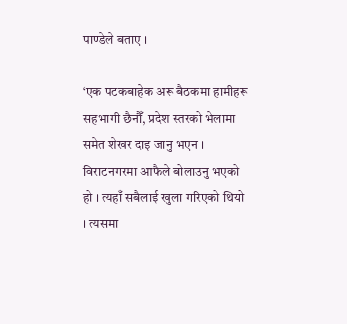पाण्डेले बताए ।

‘एक पटकबाहेक अरू बैठकमा हामीहरू सहभागी छैनौँ, प्रदेश स्तरको भेलामा समेत शेखर दाइ जानु भएन । विराटनगरमा आफैले बोलाउनु भएको हो । त्यहाँ सबैलाई खुला गरिएको थियो । त्यसमा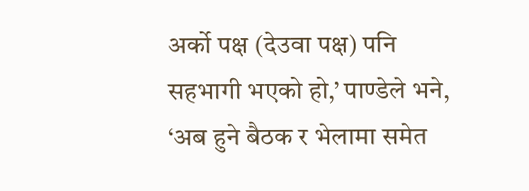अर्को पक्ष (देउवा पक्ष) पनि सहभागी भएको हो,’ पाण्डेले भने, ‘अब हुने बैठक र भेलामा समेत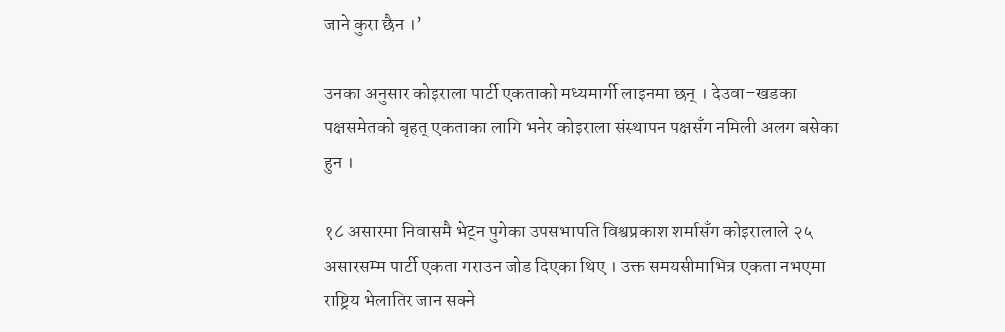जाने कुरा छैन ।’

उनका अनुसार कोइराला पार्टी एकताको मध्यमार्गी लाइनमा छन् । देउवा–खडका पक्षसमेतको बृहत् एकताका लागि भनेर कोइराला संस्थापन पक्षसँग नमिली अलग बसेका हुन ।

१८ असारमा निवासमै भेट्न पुगेका उपसभापति विश्वप्रकाश शर्मासँग कोइरालाले २५ असारसम्म पार्टी एकता गराउन जोड दिएका थिए । उक्त समयसीमाभित्र एकता नभएमा राष्ट्रिय भेलातिर जान सक्ने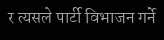र त्यसले पार्टी विभाजन गर्ने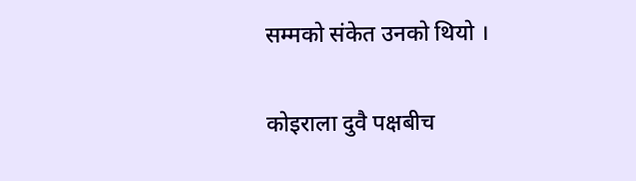सम्मको संकेत उनको थियो ।

कोइराला दुवै पक्षबीच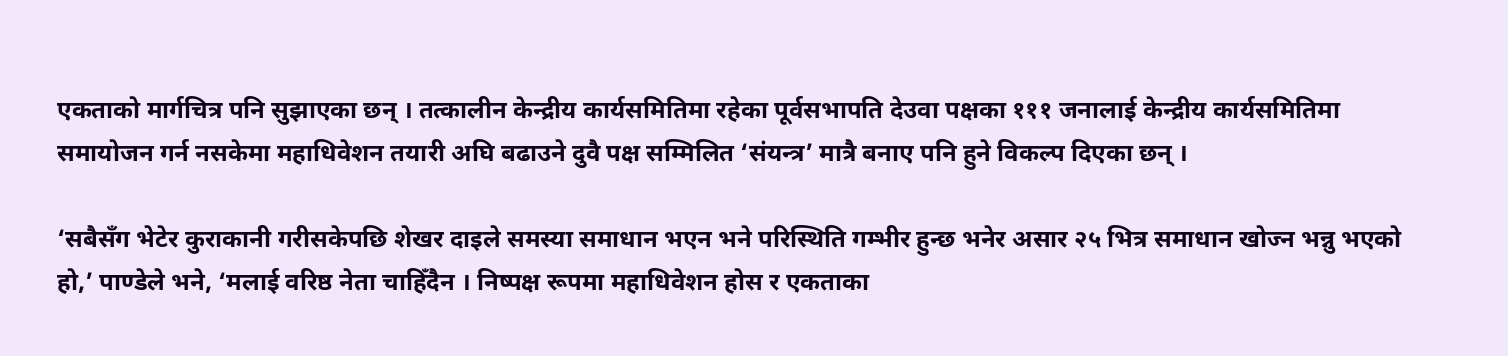एकताको मार्गचित्र पनि सुझाएका छन् । तत्कालीन केन्द्रीय कार्यसमितिमा रहेका पूर्वसभापति देउवा पक्षका १११ जनालाई केन्द्रीय कार्यसमितिमा समायोजन गर्न नसकेमा महाधिवेशन तयारी अघि बढाउने दुवै पक्ष सम्मिलित ‘संयन्त्र’ मात्रै बनाए पनि हुने विकल्प दिएका छन् ।

‘सबैसँग भेटेर कुराकानी गरीसकेपछि शेखर दाइले समस्या समाधान भएन भने परिस्थिति गम्भीर हुन्छ भनेर असार २५ भित्र समाधान खोज्न भन्नु भएको हो,’ पाण्डेले भने, ‘मलाई वरिष्ठ नेता चाहिँदैन । निष्पक्ष रूपमा महाधिवेशन होस र एकताका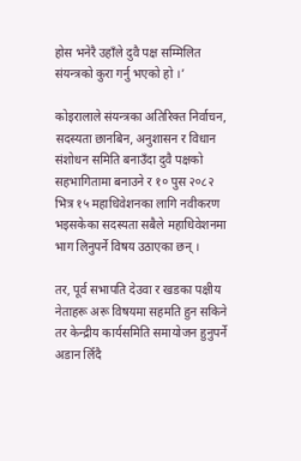होस भनेरै उहाँले दुवै पक्ष सम्मिलित संयन्त्रको कुरा गर्नु भएको हो ।’

कोइरालाले संयन्त्रका अतिरिक्त निर्वाचन, सदस्यता छानबिन, अनुशासन र विधान संशोधन समिति बनाउँदा दुवै पक्षको सहभागितामा बनाउने र १० पुस २०८२ भित्र १५ महाधिवेशनका लागि नवीकरण भइसकेका सदस्यता सबैले महाधिवेशनमा भाग लिनुपर्ने विषय उठाएका छन् ।

तर, पूर्व सभापति देउवा र खडका पक्षीय नेताहरू अरू विषयमा सहमति हुन सकिने तर केन्द्रीय कार्यसमिति समायोजन हुनुपर्ने अडान लिँदै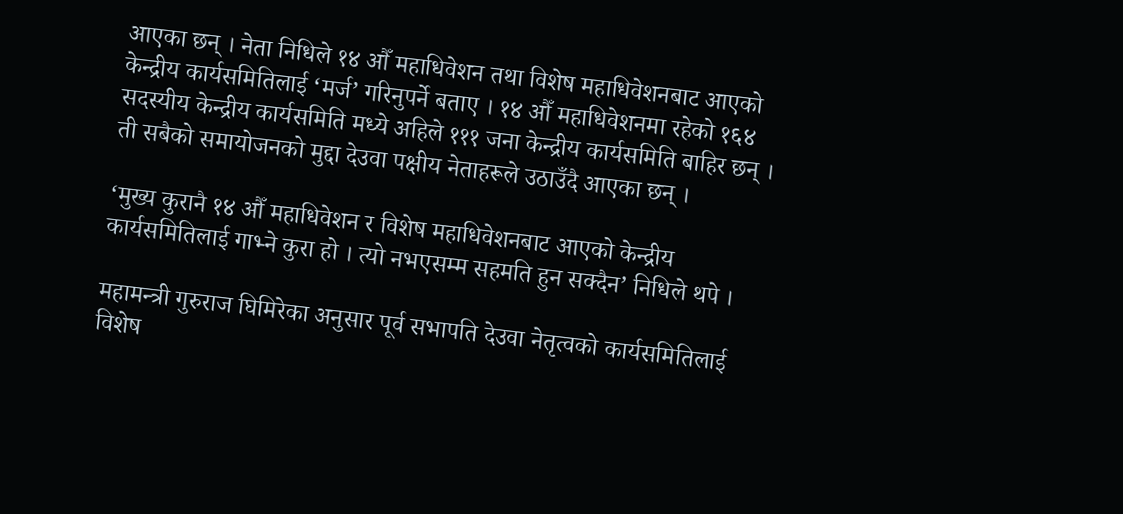आएका छन् । नेता निधिले १४ औँ महाधिवेशन तथा विशेष महाधिवेशनबाट आएको केन्द्रीय कार्यसमितिलाई ‘मर्ज’ गरिनुपर्ने बताए । १४ औँ महाधिवेशनमा रहेको १६४ सदस्यीय केन्द्रीय कार्यसमिति मध्ये अहिले १११ जना केन्द्रीय कार्यसमिति बाहिर छन् । ती सबैको समायोजनको मुद्दा देउवा पक्षीय नेताहरूले उठाउँदै आएका छन् ।

‘मुख्य कुरानै १४ औँ महाधिवेशन र विशेष महाधिवेशनबाट आएको केन्द्रीय कार्यसमितिलाई गाभ्ने कुरा हो । त्यो नभएसम्म सहमति हुन सक्दैन’ निधिले थपे ।

महामन्त्री गुरुराज घिमिरेका अनुसार पूर्व सभापति देउवा नेतृत्वको कार्यसमितिलाई विशेष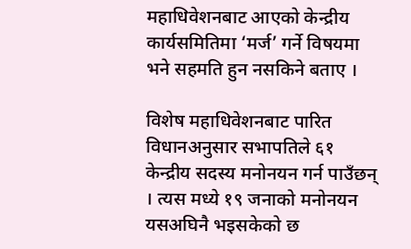महाधिवेशनबाट आएको केन्द्रीय कार्यसमितिमा ‘मर्ज’ गर्ने विषयमा भने सहमति हुन नसकिने बताए ।

विशेष महाधिवेशनबाट पारित विधानअनुसार सभापतिले ६१ केन्द्रीय सदस्य मनोनयन गर्न पाउँछन् । त्यस मध्ये १९ जनाको मनोनयन यसअघिनै भइसकेको छ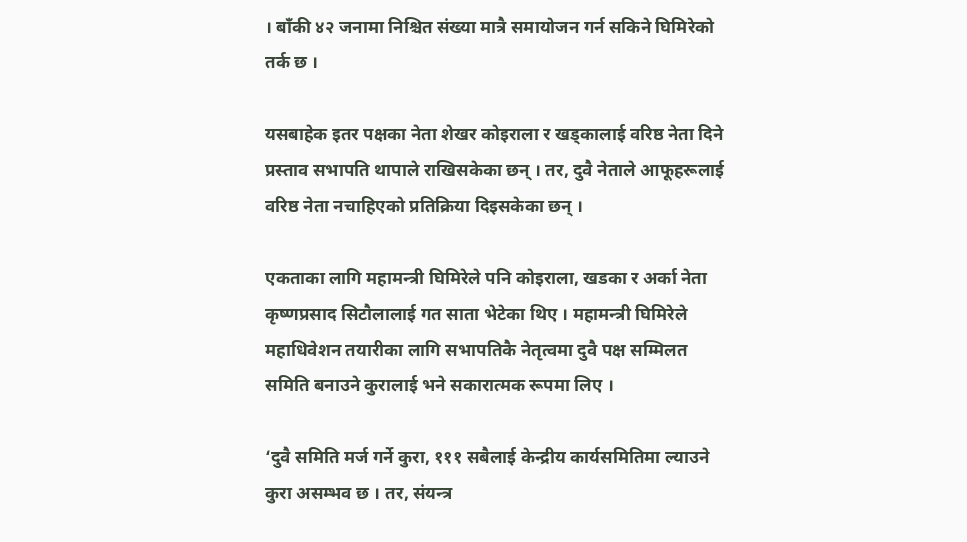। बाँकी ४२ जनामा निश्चित संख्या मात्रै समायोजन गर्न सकिने घिमिरेको तर्क छ ।

यसबाहेक इतर पक्षका नेता शेखर कोइराला र खड्कालाई वरिष्ठ नेता दिने प्रस्ताव सभापति थापाले राखिसकेका छन् । तर, दुवै नेताले आफूहरूलाई वरिष्ठ नेता नचाहिएको प्रतिक्रिया दिइसकेका छन् ।

एकताका लागि महामन्त्री घिमिरेले पनि कोइराला, खडका र अर्का नेता कृष्णप्रसाद सिटौलालाई गत साता भेटेका थिए । महामन्त्री घिमिरेले महाधिवेशन तयारीका लागि सभापतिकै नेतृत्वमा दुवै पक्ष सम्मिलत समिति बनाउने कुरालाई भने सकारात्मक रूपमा लिए ।

‘दुवै समिति मर्ज गर्ने कुरा, १११ सबैलाई केन्द्रीय कार्यसमितिमा ल्याउने कुरा असम्भव छ । तर, संयन्त्र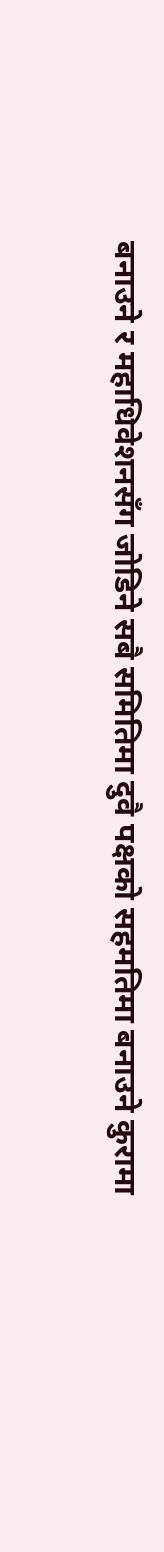बनाउने र महाधिवेशनसँग जोडिने सबै समितिमा दुवै पक्षको सहमतिमा बनाउने कुरामा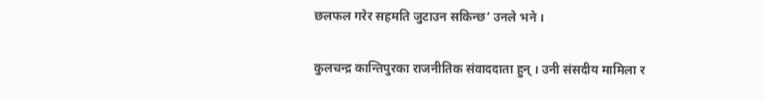छलफल गरेर सहमति जुटाउन सकिन्छ’ उनले भने ।

कुलचन्द्र कान्तिपुरका राजनीतिक संवाददाता हुन् । उनी संसदीय मामिला र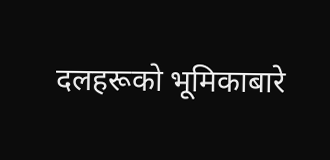दलहरूको भूमिकाबारे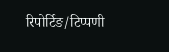रिपोर्टिङ/टिप्पणी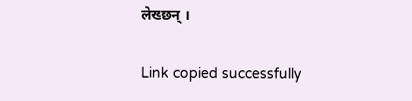लेख्छन् ।

Link copied successfully